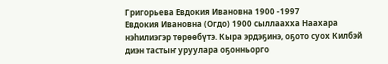Григорьева Евдокия Ивановна 1900 -1997
Евдокия Ивановна (Огдо) 1900 сыллаахха Наахара нэһилиэгэр төрөөбүтэ. Кыра эрдэҕинэ, оҕото суох Килбэй диэн тастыҥ уруулара оҕонньорго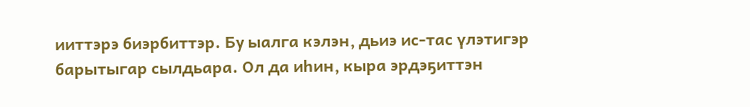ииттэрэ биэрбиттэр. Бу ыалга кэлэн, дьиэ ис-тас үлэтигэр барытыгар сылдьара. Ол да иһин, кыра эрдэҕиттэн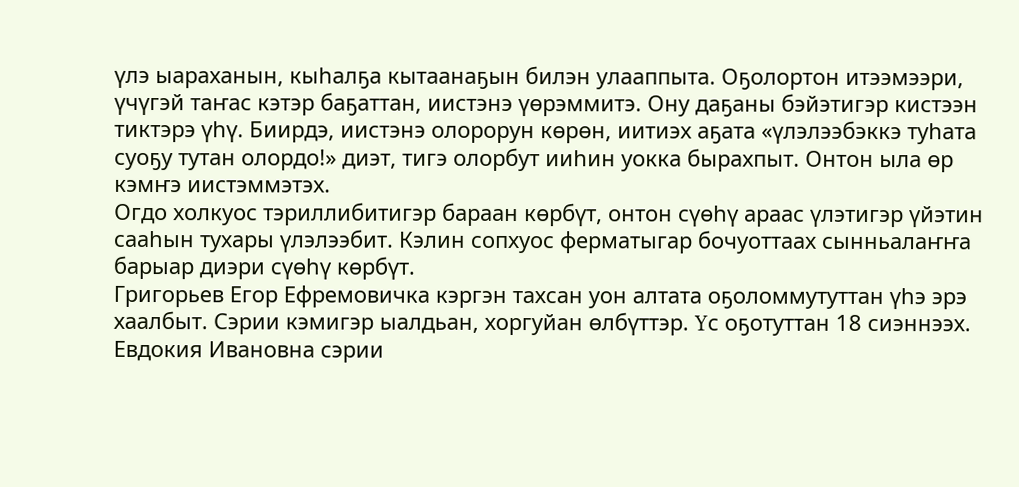үлэ ыараханын, кыһалҕа кытаанаҕын билэн улааппыта. Оҕолортон итээмээри, үчүгэй таҥас кэтэр баҕаттан, иистэнэ үөрэммитэ. Ону даҕаны бэйэтигэр кистээн тиктэрэ үһү. Биирдэ, иистэнэ олорорун көрөн, иитиэх аҕата «үлэлээбэккэ туһата суоҕу тутан олордо!» диэт, тигэ олорбут ииһин уокка бырахпыт. Онтон ыла өр кэмҥэ иистэммэтэх.
Огдо холкуос тэриллибитигэр бараан көрбүт, онтон сүөһү араас үлэтигэр үйэтин сааһын тухары үлэлээбит. Кэлин сопхуос ферматыгар бочуоттаах сынньалаҥҥа барыар диэри сүөһү көрбүт.
Григорьев Егор Ефремовичка кэргэн тахсан уон алтата оҕоломмутуттан үһэ эрэ хаалбыт. Сэрии кэмигэр ыалдьан, хоргуйан өлбүттэр. Υс оҕотуттан 18 сиэннээх.
Евдокия Ивановна сэрии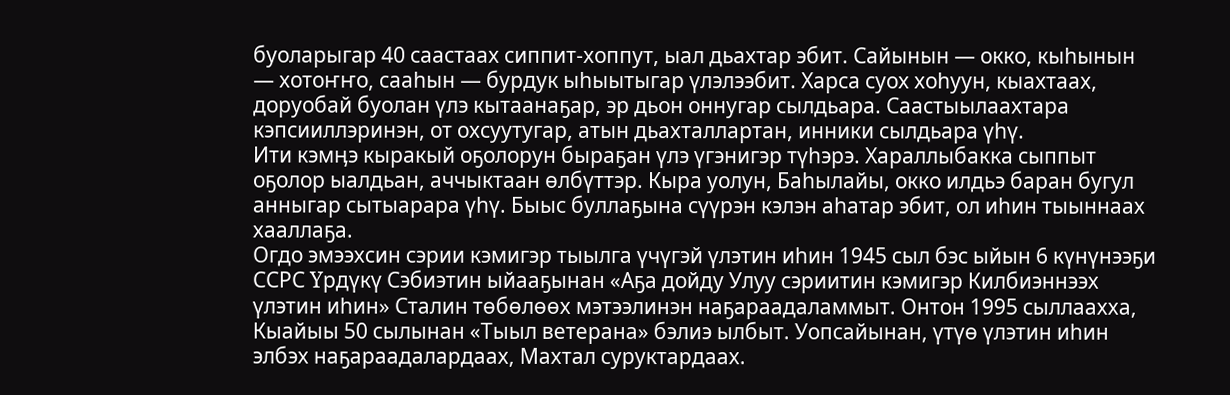буоларыгар 40 саастаах сиппит-хоппут, ыал дьахтар эбит. Сайынын — окко, кыһынын — хотоҥҥо, сааһын — бурдук ыһыытыгар үлэлээбит. Харса суох хоһуун, кыахтаах, доруобай буолан үлэ кытаанаҕар, эр дьон оннугар сылдьара. Саастыылаахтара кэпсииллэринэн, от охсуутугар, атын дьахталлартан, инники сылдьара үһү.
Ити кэмӊэ кыракый оҕолорун быраҕан үлэ үгэнигэр түһэрэ. Хараллыбакка сыппыт оҕолор ыалдьан, аччыктаан өлбүттэр. Кыра уолун, Баһылайы, окко илдьэ баран бугул анныгар сытыарара үһү. Быыс буллаҕына сүүрэн кэлэн аһатар эбит, ол иһин тыыннаах хааллаҕа.
Огдо эмээхсин сэрии кэмигэр тыылга үчүгэй үлэтин иһин 1945 сыл бэс ыйын 6 күнүнээҕи ССРС Υрдүкү Сэбиэтин ыйааҕынан «Аҕа дойду Улуу сэриитин кэмигэр Килбиэннээх үлэтин иһин» Сталин төбөлөөх мэтээлинэн наҕараадаламмыт. Онтон 1995 сыллаахха, Кыайыы 50 сылынан «Тыыл ветерана» бэлиэ ылбыт. Уопсайынан, үтүө үлэтин иһин элбэх наҕараадалардаах, Махтал суруктардаах.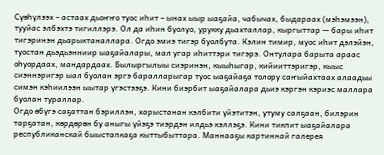Сүөһүлээх – астаах дьоҥҥо туос иһит – ынах ыыр ыаҕайа, чабычах, быдараах (мэһэмээн), тууйас элбэхтэ тигиллэрэ. Ол да иһин буолуо, урукку дьахталлар, кыргыттар — бары иһит тигэринэн дьарыктаналлара. Огдо эмиэ тигэр буолбута. Кэлин тимир, муос иһит дэлэйэн, туостан дьэдьэнниир ыаҕайалары, мал угар иһиттэри тигэрэ. Онтулара барыта араас оһуордаах, мандардаах. Былыргылыы сиэринэн, кыыһыгар, кийииттэригэр, кыыс сиэннэригэр ыал буолан эргэ баралларыгар туос ыаҕайаҕа толору саҥыйахтаах алаадьы симэн кэһиилээн ыытар үгэстээҕэ. Кини биэрбит ыаҕайалара дьиэ кэргэн кэриэс маллара буолан тураллар.
Огдо өбүгэ саҕаттан бэриллэн, харыстанан кэлбити үйэтитэн, утуму салҕаан, билэрин тарҕатан, көрдөрөн бу аныгы үйэҕэ тиэрдэн илдьэ кэллэҕэ. Кини тикпит ыаҕайалара республиканскай быыстапкаҕа кыттыбыттара. Маннааҕы картиннай галерея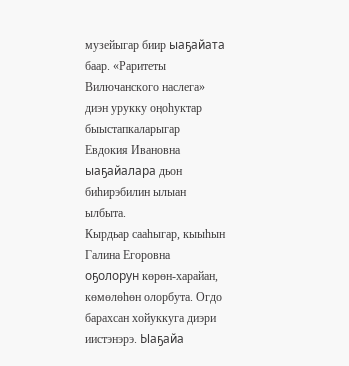музейыгар биир ыаҕайата баар. «Раритеты Вилючанского наслега» диэн урукку оӊоһуктар быыстапкаларыгар Евдокия Ивановна ыаҕайалара дьон биһирэбилин ылыан ылбыта.
Кырдьар сааһыгар, кыыһын Галина Егоровна оҕолорун көрөн-харайан, көмөлөһөн олорбута. Огдо барахсан хойуккуга диэри иистэнэрэ. Ыаҕайа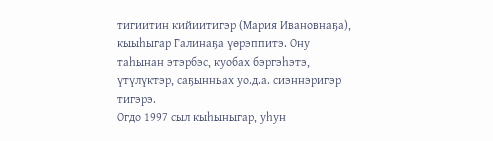тигиитин кийиитигэр (Мария Ивановнаҕа), кыыһыгар Галинаҕа үөрэппитэ. Ону таһынан этэрбэс, куобах бэргэһэтэ, үтүлүктэр, саҕынньах уо.д.а. сиэннэригэр тигэрэ.
Огдо 1997 сыл кыһыныгар, уһун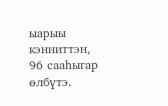ыарыы кэнниттэн, 96 сааһыгар өлбүтэ.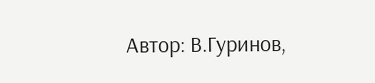Автор: В.Гуринов,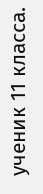ученик 11 класса.